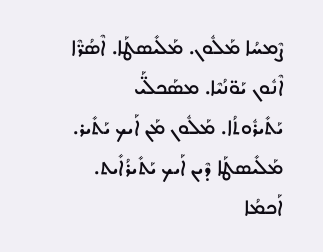ܨܶܡܚܳܐ ܡܰܠܽܘܢ. ܡܰܠܺܝܣܛܰܐ. ܐܶܣܳܪ̈ܶܐ ܐܶܢܽܘܢ ܝܰܘ̈ܢܳܝܶܐ. ܡܣܰܟܠ̈ܰܝ ܝܰܬܺܝܪܽܘܬܳܐ. ܡܰܠܽܘܢ ܡܰܢ ܐܰܝܟ ܝܰܬܺܝܪ. ܡܰܠܺܝܣܛܰܐ ܕܶܝܢ ܐܰܝܟ ܝܰܬܺܝܪܳܐܺܝܬ. ܐܰܟܡܳܐ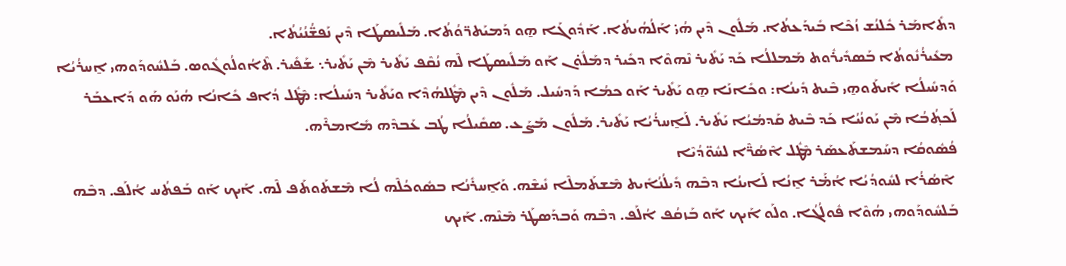ܕܬܺܐܡܰܪ ܟܽܠܢܳܫ ܙܳܟܶܐ ܒܺܝܕܰܥܬܳܐ. ܡܰܠܽܘܢ ܕܶܝܢ ܗܳܝ̇ ܐܰܠܳܗܳܝܬܳܐ. ܐܰܕܽܘܓܰܐ ܗ̱ܘ ܕܰܡܝܰܬܪ̈ܘܳܬܳܐ. ܡܰܠܺܝܣܛܰܐ ܕܶܝܢ ܢܰܦܫ̈ܳܢܳܝܳܬܳܐ.
 ܡܥܺܝܪܳܢܽܘܬܳܐ ܒܰܣܕܺܝܪܽܘܬ ܡܰܡܠܠܳܐ ܟܰܕ ܝܰܬܺܝܪ ܢܶܗܘܶܐ ܕܟܺܝܪ ܕܡܰܠܽܘ̇ܢ ܐܰܘ ܡܰܠܺܝܣܛܰܐ ܠܶܗ ܢܳܩܶܦ ܝܰܬܺܝܪ ܡܶܢ ܝܰܬܺܝܪ܆ ܫܰܦܺܝܪ. ܬܶܐܳܘܠܳܘܓܽܘܣ. ܒܰܠܚܽܘܕܰܘܗܝ ܐ̱ܚܪܳܝܳܐ ܘܰܕܚܺܝܠܳܐ ܐܺܝܬܰܘܗ̱ܝ ܒܶܝܬ ܕܺܝܢܳܐ: ܘܟܺܐܢܰܐ ܗ̱ܘ ܝܰܬܺܝܪ ܐܰܘ ܟܡܳܐ ܕܰܕܚܺܝܠ. ܡܰܠܽܘܢ ܕܶܝܢ ܡܶܛܽܠܗܳܕܶܐ ܘܝܰܬܺܝܪ ܕܚܺܝܠܳܐ: ܡܶܛܽܠ ܕܳܐܦ ܟܺܐܢܳܐ ܗܳܢܰܘ ܗܰܘ ܕܰܐܥܒܰܪ ܠܰܟܬ݂ܳܒܳܐ ܡܶܢ ܝܰܘܢܳܝܳܐ ܟܰܕ ܒܶܝܬ ܩܰܕܡܳܝܳܐ ܝܰܬܺܝܪ. ܠܰܐ̱ܚܪܳܝܳܐ ܝܰܬܺܝܪ. ܡܰܠܽܘܢ ܡܰܨܰܥ. ܣܩܺܝܠܳܐ ܛܳܒ ܥܰܒܕܶܗ ܡܺܐܡܪܶܗ.
ܦܳܣܽܘܩܳܐ ܕܚܰܡܫܬܰܥܣܰܪ ܡܶܛܽܠ ܐܶܣܳܪ̈ܶܐ ܠܚܽܘ̈ܕܳܝܶܐ
 ܐܶܣܳܪܳܐ ܠܚܽܘܕܳܝܳܐ ܐܳܡ̇ܰܪ ܐ̱ܢܳܐ ܠܰܐܝܢܳܐ ܕܒܶܗ ܕܺܝܠܳܢܳܐܺܝܬ ܡܶܫܬܰܡܠܶܐ ܢܺܝܫܶܗ. ܘܰܐ̱ܚܪܺܢܳܐ ܒܣܽܘܟܳܠܶܗ ܠܳܐ ܡܶܫܬܰܘܬܰܦ ܠܶܗ. ܐܰܝܟ ܐܰܘ ܒܰܦܬܳܚ ܐܳܠܰܦ. ܕܒܶܗ ܒܰܠܚܽܘܕܰܘܗܝ ܗܳܘܶܐ ܦܽܘܠܳܓܳܐ. ܘܠܰܘ ܐܰܝܟ ܐܰܘ ܒܰܙܩܳܦ ܐܳܠܰܦ. ܕܒܶܗ ܘܰܒܕܰܣܛܰܪ ܡܶܢܶܗ. ܐܰܝܟ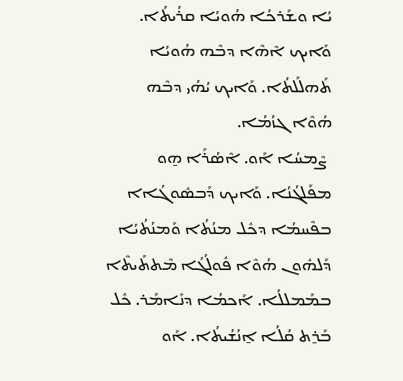ܝܳܐ ܘܫܰܪܟܳܐ ܗܳܘܝܳܐ ܩܪܳܝܬܳܐ. ܘܰܐܝܟ ܐܶܗܶܐ ܕܒܶܗ ܗܳܘܝܳܐ ܬܰܗܠܰܠܬܳܐ. ܘܰܐܝܟ ܝܳܗܳܝ ܕܒܶܗ ܗܳܘܶܐ ܓܙܳܡܳܐ.
 ܨܶܡܚܳܐ ܐܰܘ. ܐܶܣܳܪܰܐ ܗ̱ܘ ܡܦܰܠܓܳܢܳܐ. ܘܰܐܝܟ ܕܰܒܣܽܘܓܳܐܐ ܒܦܶܚܡܳܐ ܕܟܽܠ ܡܢܳܬܳܐ ܘܰܡܢܳܬܳܝܳܐ ܕܰܠܗܽܘܢ ܗܳܘܶܐ ܦܽܘܠܳܓܳܐ ܡܶܬܬܰܝܬܶܐ ܒܡܰܡܠܠܳܐ. ܐܰܟܡܳܐ ܕܢܺܐܡܰܪ. ܟܽܠ ܒܰܪ̱ܬ ܩܳܠܳܐ ܐ̱ܢܳܫܳܝܬܳܐ. ܐܰܘ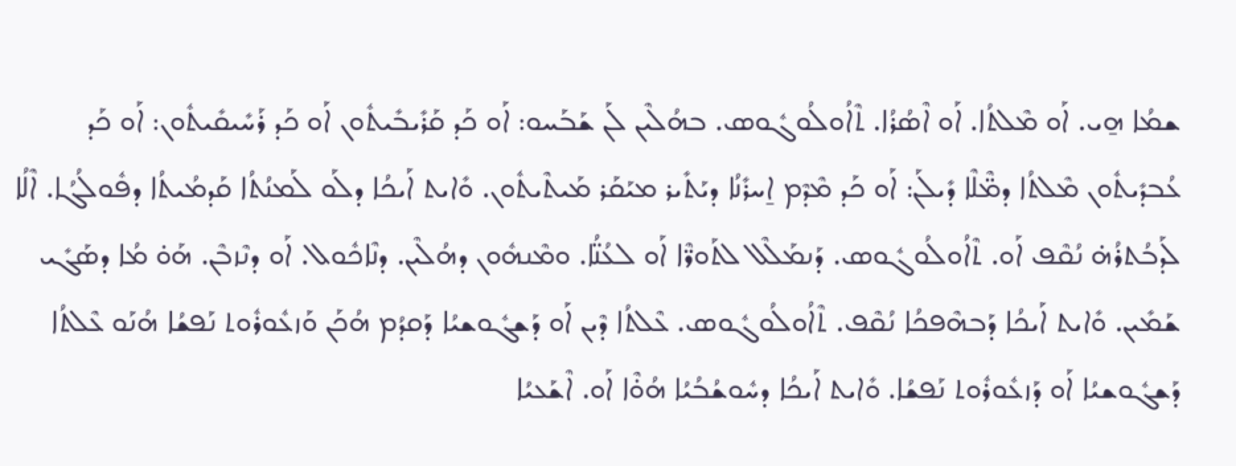ܫܡܳܐ ܗ̱ܝ. ܐܰܘ ܡܶܠܬܳܐ. ܐܰܘ ܐܶܣܳܪܳܐ. ܬܶܐܳܘܠܳܘܓܽܘܣ. ܒܗܳܠܶܝܢ ܠܰܢ ܫܰܒܰܚܘ: ܐܰܘ ܟܰܕ ܩܰܪܺܝܒܺܝܬܽܘܢ ܐܰܘ ܟܰܕ ܪܰܚܺܝܩܺܝܬܽܘܢ: ܐܰܘ ܟܰܕ ܥܳܒܕܺܝܬܽܘܢ ܡܶܠܬܳܐ ܕܡ̈ܶܠܶܐ ܕܺܝܠܰܢ: ܐܰܘ ܟܰܕ ܡܶܕܶܡ ܐ̱ܚܪܺܢܳܐ ܕܝܰܬܺܝܪ ܡܝܰܩܰܪ ܡܰܝܬܶܝܬܽܘܢ. ܘܺܐܝܬ ܐܰܝܟܳܐ ܕܠܰܘ ܠܰܡܢܳܬܳܐ ܩܰܕܡܳܝܬܳܐ ܕܦܽܘܠܳܓܳܐ. ܐܶܠܳܐ ܠܰܕܒܳܬܪܳܗ̇ ܢܳܩܶܦ ܐܰܘ. ܬܶܐܳܘܠܳܘܓܽܘܣ. ܕܰܢܡܰܠܶܠ ܠܬܰܘܪ̈ܶܐ ܐܰܘ ܠܥܳܢ̈ܳܐ. ܘܡܶܢܗܽܘܢ ܕܗܳܠܶܝܢ. ܕܢܶܐܟܽܘܠ. ܐܰܘ ܕܢܶܙܒܶܢ. ܗܰܘ̇ ܡܳܐ ܕܣܰܓܺܝ ܫܰܡܺܝܢ. ܘܺܐܝܬ ܐܰܝܟܳܐ ܕܰܒܗܶܦܟܳܐ ܢܳܩܶܦ. ܬܶܐܳܘܠܳܘܓܽܘܣ. ܥܶܠܬܳܐ ܕܶܝܢ ܐܰܘ ܕܰܫܓܽܘܫܝܳܐ ܕܰܩܕܳܡ ܗܳܟܰܢ ܘܰܙܥܽܘܪܽܘܬ ܢܰܦܫܳܐ ܗܳܢܰܘ ܥܶܠܬܳܐ ܕܰܫܓܽܘܫܝܳܐ ܐܰܘ ܕܰܙܥܽܘܪܽܘܬ ܢܰܦܫܳܐ. ܘܺܐܝܬ ܐܰܝܟܳܐ ܕܚܽܘܫܳܒܳܝܳܐ ܗܳܘ̇ܶܐ ܐܰܘ. ܐܶܫܰܥܝܳܐ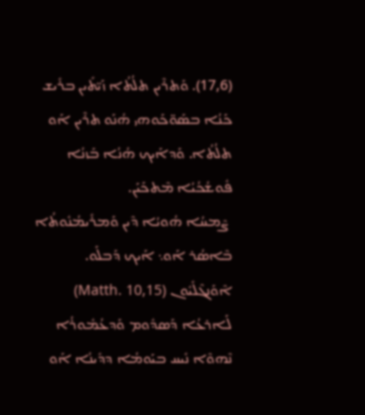(17,6). ܘܰܬܪܶܝܢ ܬܠܳܬܳܐ ܙܰܝ̈ܬܺܝܢ ܒܪܺܝܫ ܟܰܢܳܐ ܒܣܰܘ̈ܟܰܘܗܝ ܗܳܢܰܘ ܬܪܶܝܢ ܐܰܘ ܬܠܳܬܳܐ. ܘܰܕܐܰܝܟ ܗܳܢܳܐ ܒܰܙܢܳܐ ܦܽܘܫܳܟܳܝܳܐ ܡܶܬܟܰܝܰܢ.
 ܨܶܡܚܳܐ ܗܳܘܝܳܐ ܕܶܝܢ ܘܰܡܪܺܝܡܳܢܽܘܬܳܐ ܒܶܐܣܳܪ ܐܰܘ܆ ܐܰܝܟ ܕܰܒܠܰܘ. ܐܶܘܰܢܓܶܠܺܝܽܘܢ (Matth. 10,15) ܠܰܐܪܥܳܐ ܕܰܣܕܽܘܡ ܘܰܕܥܳܡܽܘܪܳܐ ܢܶܗܘܶܐ ܢܺܝܚ ܒܝܰܘܡܳܐ ܕܕܺܝܢܳܐ ܐܰܘ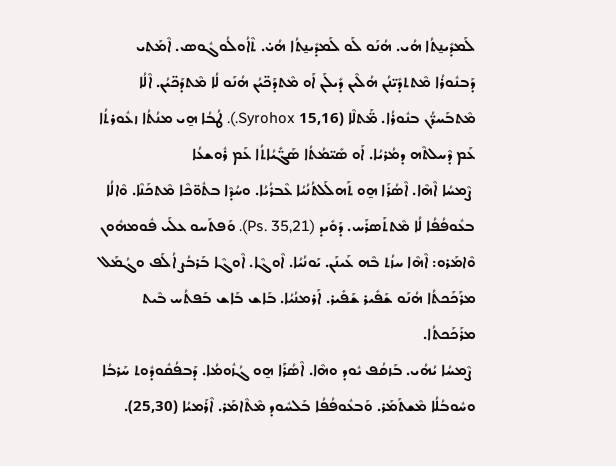ܠܰܡܕܺܝܢ̱ܬܳܐ ܗܳܝ. ܗܳܢܰܘ ܠܰܘ ܠܰܡܕܺܝܢ̱ܬܳܐ ܗܳܝ̇. ܬܶܐܳܘܠܳܘܓܽܘܣ. ܐܶܡܰܬܝ ܕܰܒܢܽܘܪܳܐ ܡܶܬܬܕܺܝ̈ܢܳܢ ܗܳܠܶܝܢ ܕܺܝܠܰܢ ܐܰܘ ܡܶܬܕܰܟ̈ܝܳܢ ܗܳܢܰܘ ܠܳܐ ܡܶܬܕܰܟ̈ܝܳܢ. ܐܶܠܳܐ ܡܶܬܒܰܚܪ̈ܳܢ ܒܢܽܘܪܳܐ. ܡ̈ܰܬܠܶܐ (15,16 Syrohox.). ܛܳܒܳܐ ܗ̱ܝ ܡܢܳܬܳܐ ܙܥܽܘܪܬܳܐ ܥܰܡ ܕܶܚܠܬܶܗ ܕܡܳܪܝܳܐ. ܐܰܘ ܣܺܝ̈ܡܳܬܳܐ ܣܰܓ̈ܺܝܳܐܬܳܐ ܥܰܡ ܪܽܘܫܥܳܐ
 ܨܶܡܚܳܐ ܐܶܗܶܐ. ܐܶܣܳܪܰܐ ܗ̱ܘ ܬܰܗܠܰܠܬܳܢܳܝܳܐ ܥܶܒܪܳܝܳܐ. ܘܚܳܕܶܐ ܒܬܽܘ̈ܟܶܐ ܡܶܬܟܰܢܶܐ. ܘܶܐܠܳܐ ܒܥܽܘܦܳܦܳܐ ܠܳܐ ܡܶܬܬܰܣܪܰܚ. ܕܰܘܺܝܕ (Ps. 35,21). ܘܰܦܬܰܚܘ ܥܠܰܝ ܦܽܘܡܗܽܘܢ ܘܶܐܡܰܪܘ: ܐܶܗܶܐ ܚܙܳܬ ܒܶܗ ܥܰܝܢܰܢ. ܝܰܘܢܳܝܳܐ. ܐܶܘܓܶܐ. ܐܶܘܓܶܐ ܒܰܪܒܳܨ ܐܳܠܰܦ ܘܓܳܡܰܠ ܡܪܰܟܰܟܬܳܐ ܗܳܢܰܘ ܫܰܦܺܝܪ ܫܰܦܺܝܪ. ܐܰܪܡܢܳܝܳܐ. ܒܰܐܫ ܒܰܐܫ ܒܰܦܬܳܚ ܒܶܝܬ ܡܪܰܟܰܟܬܳܐ.
 ܨܶܡܚܳܐ ܝܳܗܳܝ. ܒܰܙܩܳܦ ܝܽܘܕ ܘܗܶܐ. ܐܶܣܳܪܰܐ ܗ̱ܘ ܓܳܙܽܘܡܳܐ. ܕܰܒܦܳܩܽܘܕܽܘܬ ܚܰܪܒܳܐ ܘܚܽܘܒܳܠܳܐ ܡܶܫܬܰܡܰܪ. ܘܰܒܥܽܘܦܳܦܳܐ ܒܰܠܚܽܘܕ ܡܶܬܶܐܡܰܪ. ܐܶܪܰܡܝܳܐ (25,30).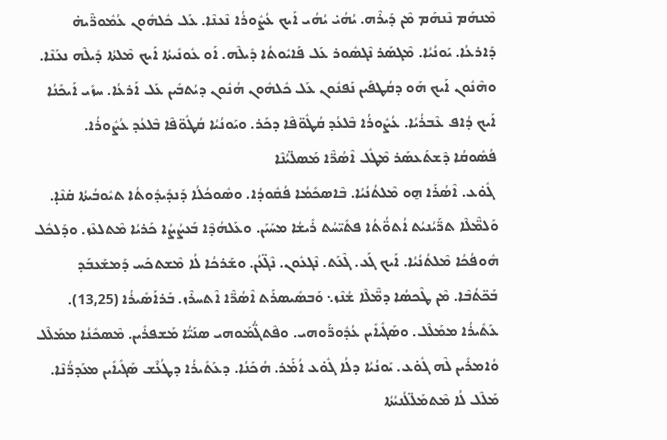ܡܶܢܗܰܡ ܢܶܢܗܰܡ ܡܶܢ ܕܰܝܪܶܗ. ܝܳܗܳܝ̇ ܝܳܗܳܝ ܐܰܝܟ ܥܳܨܽܘܪܳܐ ܢܶܥܢܶܐ. ܥܰܠ ܟܽܠܗܽܘܢ ܥܳܡܽܘܪ̈ܶܝܗ̇ ܕܰܐܪܥܳܐ. ܝܰܘܢܳܝܳܐ. ܡܶܓܣܰܪ ܢܶܓܣܽܘܪ ܥܰܠ ܦܰܐܝܽܘܬܳܐ ܕܺܝܠܶܗ. ܐܰܘ ܥܽܘܢܺܝܬܳܐ ܐܰܝܟ ܡܶܠܬܳܐ ܕܺܝܠܶܗ ܢܥܰܢܶܐ. ܘܗܶܢܽܘܢ ܐܰܝܟ ܗܰܘ ܕܩܳܛܦܺܝܢ ܢܰܦܢܽܘܢ ܥܰܠ ܟܽܠܗܽܘܢ ܗܳܢܽܘܢ ܕܝܳܬܒܺܝܢ ܥܰܠ ܐܰܪܥܳܐ. ܚܙܺܝ ܐܰܝܟܰܢܳܐ ܐܰܝܟ ܕܳܐܦ ܥܶܒܪܳܝܳܐ. ܥܳܨܽܘܪܳܐ ܒܶܠܥܳܕ ܩܳܛܽܘ̈ܦܶܐ ܕܟܰܪ. ܘܝܰܘܢܳܝܳܐ ܩܳܛܽܘ̈ܦܶܐ ܒܶܠܥܳܕ ܥܳܨܽܘܪܳܐ.
ܦܳܣܽܘܩܳܐ ܕܶܫܬܰܥܣܰܪ ܡܶܛܽܠ ܐܶܣܳܪ̈ܶܐ ܡܰܣܠ̈ܝܳܢܶܐ
 ܓܽܘ̇ܥ. ܐܶܣܳܪܰܐ ܗ̱ܘ ܡܶܠܬܳܢܳܝܳܐ. ܒܶܐܣܟܺܡܳܐ ܦܳܩܽܘܕܳܐ. ܘܣܽܘܟܳܠܳܐ ܕܰܢܕܺܝܕܽܘܬܳܐ ܬܝܽܘܒܳܝܬܳܐ ܩ̇ܢܶܐ̣. ܘܰܠܡ̈ܶܠܶܐ ܬܪ̈ܰܝܳܢܝܳܬ ܐܳܬܘ̈ܳܬܳܐ ܦܬܺܝ̈ܚܳܬ ܪܺܝܫܳܐ ܡܚܰܝܰܢ. ܘܥܰܠܗܳܕܶܐ ܒܰܥܨܳܨܳܐ ܟܰܪܝܳܐ ܡܶܬܠܥܶܙ. ܘܕܰܠܟܽܠ ܗܽܘܦܳܟܳܐ ܡܶܠܬܳܢܳܝܳܐ. ܐܰܝܟ ܓܰܥ. ܓܶܥܰܬ. ܢܶܓܥܽܘܢ. ܢܶܓ̈ܥܳܢ. ܘܫܰܪܟܳܐ ܠܳܐ ܡܶܫܬܟܰܚ ܕܰܡܫܰܥܒܰܕ ܒܰܟ̈ܬܳܒܶܐ. ܡܶܢ ܛܶܟܣܳܐ ܕܡ̈ܶܠܶܐ ܫܳܢܶܙ܆ ܘܰܒܣܺܝܣܪܰܬ ܐܶܣܳܪ̈ܶܐ ܐܶܬܚܪܶܙ. ܒܰܪܐܰܣܺܝܪܳܐ (13,25). ܥܰܬܺܝܪܳܐ ܡܡܰܠܶܠ. ܘܣܰܓܺܝܐܺܝܢ ܥܳܕܽܘܪ̈ܰܘܗܝ. ܘܦܶܬܓ̈ܳܡܰܘܗܝ ܣܢܰܝ̈ܳܐ ܡܰܫܦܪܺܝܢ. ܡܶܣܟܺܢܳܐ ܡܡܰܠܶܠ ܘܳܐܡܪܺܝܢ ܠܶܗ ܓܽܘ̇ܥ. ܝܰܘܢܳܝܳܐ ܕܠܳܐ ܓܽܘ̇ܥ ܐܳܡ̇ܰܪ. ܗܳܟܰܢܳܐ. ܕܥܰܬܺܝܪܳܐ ܕܛܳܥ̇ܶܫ ܣܰܓܺܝܐܺܝܢ ܡܥܰܕܪ̈ܳܢܶܐ. ܡܰܠܶܠ ܠܳܐ ܡܶܬܡܰܠ̈ܠܳܢܝܳܬܳܐ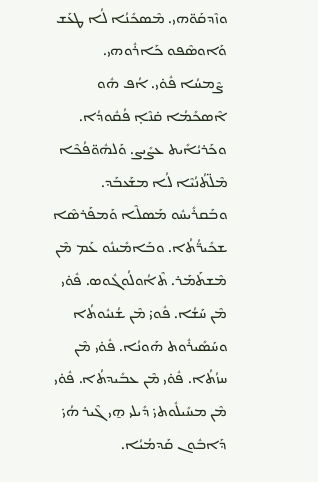ܘܙܶܕܩܰܘ̈ܗܝ. ܡܶܣܟܺܢܳܐ ܠܳܐ ܛܥܰܫ ܘܰܐܘܣܶܦܘ ܟܰܐܪܽܘܗܝ.
 ܨܶܡܚܳܐ ܦܽܘ̇ܝ. ܐܳܦ ܗܽܘ ܐܶܣܟܺܡܳܐ ܩ̇ܢܶܐ̣ ܦܳܩܽܘܕܳܐ. ܘܟܰܪܝܳܐܺܝܬ ܥܨܺܝܨ. ܘܰܠܗܽܘ̈ܦܳܟܶܐ ܡܶܠ̈ܬܳܢܳܝܶܐ ܠܳܐ ܡܫܰܥܒܰܕ. ܘܒܰܩܪܺܝܚܽܘ ܡܰܣܠܶܐ ܘܰܡܦܰܪܣܶܐ ܫܟܺܝܪ̈ܳܬܳܐ. ܘܒܰܐܡܺܝܢܽܘ ܥܰܡ ܡܶܢ ܡܶܫܬܰܡܰܪ. ܬܶܐܳܘܠܳܘܓܽܘܣ. ܦܽܘ̇ܝ ܡܶܢ ܚܰܫܳܐ. ܦܽܘܝ̇ ܡܶܢ ܫܳܢܝܽܘܬܳܐ ܘܚܰܣܺܝܪܽܘܬ ܗܰܘܢܳܐ. ܦܽܘ̇ܝ ܡܶܢ ܚܙܳܬܳܐ. ܦܽܘ̇ܝ ܡܶܢ ܥܒܺܝܕܬܳܐ. ܦܽܘ̇ܝ ܡܶܢ ܡܚܺܝܠܽܘܬܝ̇ ܕܺܝܠܝ ܗ̱ܝ ܓܶܝܪ ܗܳܝ̇ ܕܰܐܒܽܘܢ ܩܰܕܡܳܝܳܐ.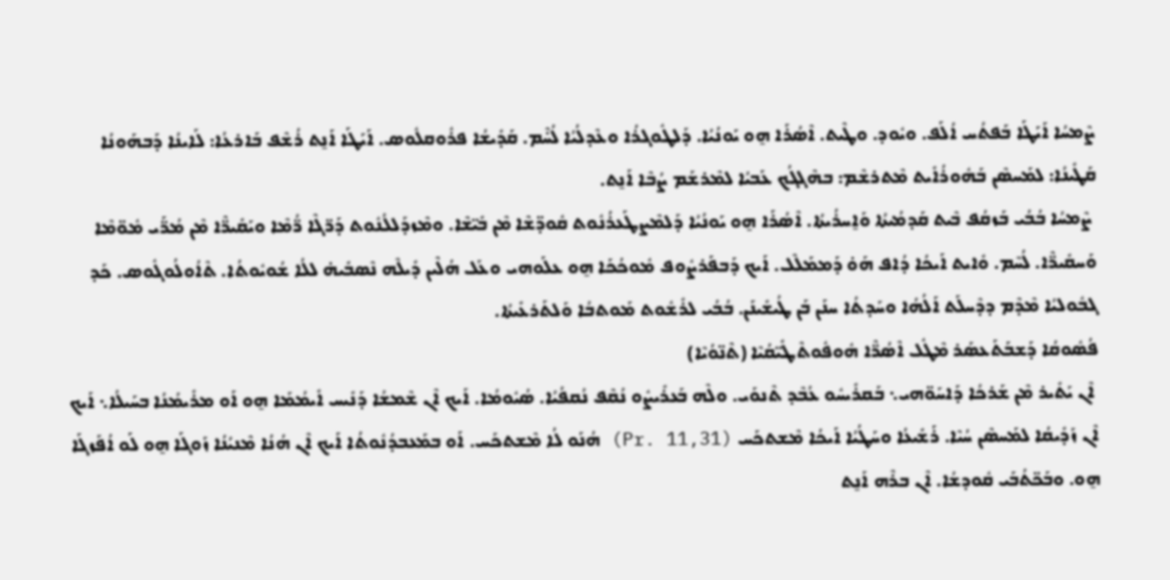ܨܶܡܚܳܐ ܐܰܝܰܛܰܐ ܒܰܦܬܳܚ ܐܳܠܰܦ. ܘܝܽܘܕ. ܘܛܶܝܬ. ܐܶܣܳܪܰܐ ܗ̱ܘ ܝܰܘܢܳܝܳܐ. ܕܰܠܛܽܘܓܪܳܐ ܘܥܶܕܠܳܝܳܐ ܠܳܚ̇ܶܡ. ܩܰܕܺܝܫܳܐ ܦܪܽܘܩܠܽܘܣ. ܐܰܝܰܛܰܐ ܐܰܢ̱ܬ ܪܳܫܶܦ ܒܰܐܪܥܳܐ: ܠܰܐܝܢܳܐ ܕܰܒܗܰܘܢܳܐ ܩܰܛܺܝܢܳܐ: ܠܡܰܚܣܶܢ ܒܰܗܽܘܪܳܐܺܝܬ ܡܶܬܪܫܶܡ: ܒܗܶܓܓܳܟ ܥܰܒܝܳܐ ܠܡܶܪܫܰܡ ܨܳܒܶܐ ܐܰܢ̱ܬ.
 ܨܶܡܚܳܐ ܒܳܒܳܝ ܒܰܙܩܳܦ ܒܶܝܬ ܩܰܕܡܳܝܬܳܐ ܘܰܐ̱ܚܪܳܝܬܳܐ. ܐܶܣܳܪܰܐ ܗ̱ܘ ܝܰܘܢܳܝܳܐ ܕܰܠܡܶܨܛܰܥܪܳܢܽܘܬ ܩܽܘܕ̈ܫܶܐ ܡܶܢ ܒܺܝ̈ܫܶܐ. ܘܡܶܙܕܰܠܠܳܢܽܘܬ ܕܰܪ̈ܓܶܐ ܪ̈ܳܡܶܐ ܘܝܰܩܺܝܪ̈ܶܐ ܡܶܢ ܡܳܪ̈ܰܝ ܡܽܘ̈ܡܶܐ ܘܰܚܩܺܝܪ̈ܶܐ. ܠܳܚܶܡ. ܘܺܐܝܬ ܐܰܝܟܳܐ ܕܳܐܦ ܗܰܘ̇ ܕܰܡܡܰܠܶܠ. ܐܰܝܟ ܕܰܒܦܰܪܨܽܘܦ ܡܽܘܟܳܟܰܐ ܗ̱ܘ ܥܠܰܘܗܝ ܘܥܰܠ ܗܳܠܶܝܢ ܕܺܝܠܶܗ ܢܶܣܒܺܝܗ̇ ܠܠܳܐ ܫܳܘܝܽܘܬܳܐ. ܬܶܐܳܘܠܳܘܓܽܘܣ. ܟܰܕ ܓܒܽܘܠܝܳܐ ܡܶܕܶܡ ܕܕܶܚܠܰܬ ܐܰܠܳܗܳܐ ܘܚܰܕܬܳܐ ܚܢܰܢ ܒܰܢ ܛܳܝܫܺܝܢܰܢ. ܒܳܒܳܝ ܠܪܺܫܽܘܬ ܡܰܘܬܒܳܐ ܘܰܠܬܰܪܥܺܝܬܳܐ.
ܦܳܣܽܘܩܳܐ ܕܰܫܒܰܬܰܥܣܰܪ ܡܶܛܽܠ ܐܶܣܳܪ̈ܶܐ ܗܽܘܦܽܘܬܶܛܺܝ̈ܩܳܝܶܐ (ܬܶܢ̈ܘܳܝܶܐ)
 ܐܶܢ ܝܰܬܺܝܪ ܡܶܢ ܫܰܪܟܳܐ ܕܰܐܚܰܘ̈ܗܝ܆ ܒܰܩܪܺܝܚܽܘ ܥܳܒܶܕ ܬܶܢܘܰܝ. ܘܠܶܗ ܒܰܥܪܺܝܨܽܘ ܢܳܩܶܦ ܢܳܩܦܳܝܳܐ. ܣܳܝܽܘܡܳܐ. ܐܰܝܟ ܐܶܢ ܫܶܡܫܳܐ ܕܰܢܺܝܚ ܐܺܝܡܳܡܰܐ ܗ̱ܘ ܐܰܘ ܡܪܺܝܡܳܢܳܐ ܒܚܰܝܠܳܐ܆ ܐܰܝܟ ܐܶܢ ܙܰܕܺܝܩܳܐ ܠܡܰܚܣܶܢ ܚܳܝܶܐ. ܪܰܫܺܝܥܳܐ ܘܚܰܛܳܝܳܐ ܐܰܝܟܳܐ ܡܶܫܬܟܰܚ (Pr. 11,31) ܗܳܢܰܘ ܠܳܐ ܡܶܫܬܟܰܚ. ܐܰܘ ܒܡܰܥܒܕܳܢܽܘܬܳܐ ܐܰܝܟ ܐܶܢ ܗܳܢܳܐ ܡܶܢܝܳܢܳܐ ܙܰܘܓܰܐ ܗ̱ܘ ܠܰܘ ܐܳܦܰܙܓܰܐ ܗ̱ܘ. ܘܒܰܟ̈ܬܳܒܰܝ ܩܽܘܕܫܳܐ. ܐܶܢ ܒܪܶܗ ܐܰܢ̱ܬ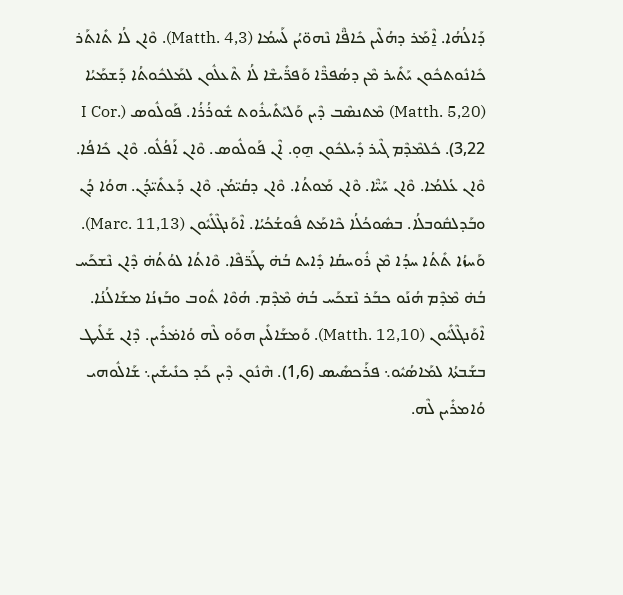ܕܰܐܠܳܗܳܐ. ܐ̱ܶܡܰܪ ܕܗܳܠܶܝܢ ܟܺܐܦ̈ܶܐ ܢܶܗܘ̈ܝܳܢ ܠܰܚܡܳܐ (Matth. 4,3). ܘܶܐܢ ܠܳܐ ܬܺܐܬܰܪ ܟܺܐܢܽܘܬܟܽܘܢ ܝܰܬܺܝܪ ܡܶܢ ܕܣܳܦܪ̈ܶܐ ܘܰܦܪ̈ܺܝܫܶܐ ܠܳܐ ܬܶܥܠܽܘܢ ܠܡܰܠܟܽܘܬܳܐ ܕܰܫܡܰܝܳܐ (Matth. 5,20) ܡܶܬܢܣܶܒ ܕܶܝܢ ܘܰܠܝܰܬܺܝܪܽܘܬ ܫܽܘܪܳܪܳܐ. ܦܰܘܠܽܘܣ (I Cor. 3,22). ܟܽܠܡܶܕܶܡ ܓܶܝܪ ܕܺܝܠܟܽܘܢ ܗ̱ܘ̣. ܐܶܢ ܦܰܘܠܽܘܣ. ܘܶܐܢ ܐܰܦܳܠܽܘ. ܘܶܐܢ ܟܺܐܦܳܐ. ܘܶܐܢ ܥܳܠܡܳܐ. ܘܶܐܢ ܚܰܝ̈ܶܐ. ܘܶܐܢ ܡܰܘܬܳܐ. ܘܶܐܢ ܕܩܳܝ̈ܡܳܢ. ܘܶܐܢ ܕܰܥܬܺܝ̈ܕܳܢ. ܗܘܳܐ ܕܳܢ ܘܒܰܕܠܩܽܘܒܠܳܐ. ܒܣܽܘܟܳܠܳܐ ܟܶܐܡܰܬ ܦܽܘܫܳܟܳܝܳܐ. ܐܶܘܰܢܓܶܠܺܝܽܘܢ (Marc. 11,13). ܘܰܚܙܳܐ ܬܺܬܳܐ ܚܕܳܐ ܡܶܢ ܪܽܘܚܩܳܐ ܕܺܐܝܬ ܒܳܗ̇ ܛܰܪ̈ܦܶܐ. ܘܶܐܬܳܐ ܠܘܳܬܳܗ̇ ܕܶܐܢ ܢܶܫܟܰܚ ܒܳܗ̇ ܡܶܕܶܡ ܗܳܢܰܘ ܟܒܰܪ ܢܶܫܟܰܚ ܒܳܗ̇ ܡܶܕܶܡ. ܗܳܘܶܐ ܬܽܘܒ ܘܒܰܙܢܳܐ ܡܫܰܐܠܳܢܳܐ. ܐܶܘܰܢܓܶܠܺܝܽܘܢ (Matth. 12,10). ܘܰܡܫܰܐܠܺܝܢ ܗܘܰܘ ܠܶܗ ܘܳܐܡ̇ܪܺܝܢ. ܕܶܐܢ ܫܰܠܺܝܛ ܒܫܰܒܬܳܐ ܠܡܰܐܣܳܝܽܘ܆ ܦܪܰܟܣܺܝܣ (1,6). ܗܶܢܽܘܢ ܕܶܝܢ ܟܰܕ ܟܢܺܝܫܺܝܢ܆ ܫܰܐܠܽܘܗܝ ܘܳܐܡܪܺܝܢ ܠܶܗ.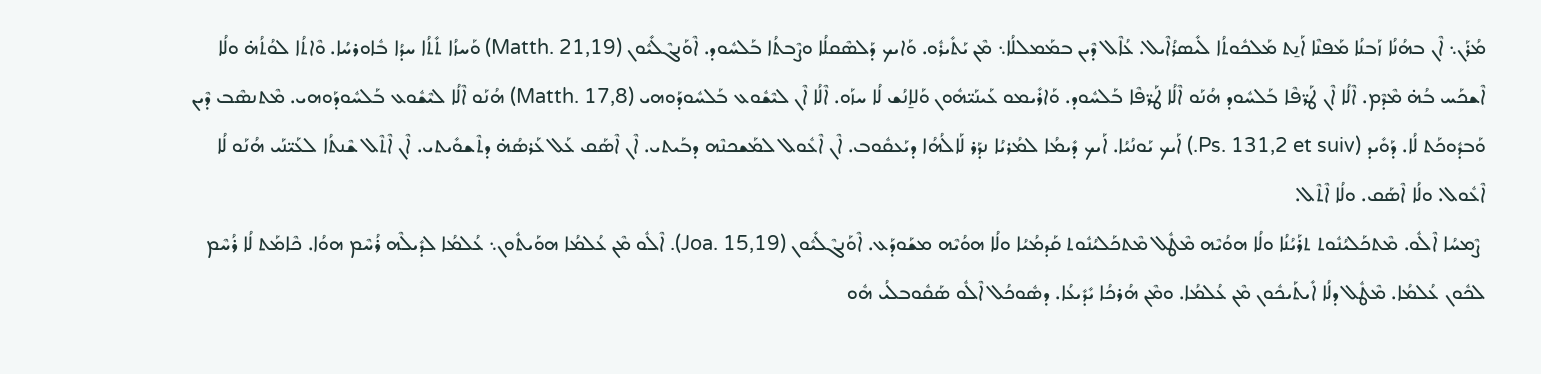ܡܳܪܰܢ܆ ܐܶܢ ܒܗܳܢܳܐ ܙܰܒܢܳܐ ܡܰܦܢܶܐ ܐܰܢ̱ܬ ܡܰܠܟܽܘܬܳܐ ܠܺܝܣܪܳܐܶܝܠ. ܥܳܐܶܠ ܕܶܝܢ ܒܡܰܡܠܠܳܐ܆ ܡܶܢ ܝܰܬܺܝܪܽܘ. ܘܰܐܝܟ ܕܰܠܣܶܩܠܳܐ ܘܨܶܒܬܳܐ ܒܰܠܚܽܘܕ. ܐܶܘܰܢܓܶܠܺܝܽܘܢ (Matth. 21,19) ܘܰܚܙܳܐ ܬܺܬܳܐ ܚܕܳܐ ܒܽܐܘܪܚܳܐ. ܘܶܐܬܳܐ ܠܘܳܬܳܗ̇ ܘܠܳܐ ܐܶܫܟܰܚ ܒܳܗ̇ ܡܶܕܶܡ. ܐܶܠܳܐ ܐܶܢ ܛܰܪ̈ܦܶܐ ܒܰܠܚܽܘܕ ܗܳܢܰܘ ܐܶܠܳܐ ܛܰܪ̈ܦܶܐ ܒܰܠܚܽܘܕ. ܘܰܐܪܺܝܡܘ ܥܰܝܢܰܝ̈ܗܽܘܢ ܘܰܠܐ̱ܢܳܫ ܠܳܐ ܚܙܰܘ. ܐܶܠܳܐ ܐܶܢ ܠܝܶܫܽܘܥ ܒܰܠܚܽܘܕܰܘܗܝ (Matth. 17,8) ܗܳܢܰܘ ܐܶܠܳܐ ܠܝܶܫܽܘܥ ܒܰܠܚܽܘܕܰܘܗܝ. ܡܶܬܢܣܶܒ ܕܶܝܢ ܘܰܒܕܽܘܟܰܬ ܠܳܐ. ܕܰܘܺܝܕ (Ps. 131,2 et suiv.) ܐܰܝܟ ܝܰܘܢܳܝܳܐ. ܐܰܝܟ ܕܺܝܡܳܐ ܠܡܳܪܝܳܐ ܢܕܰܪ ܠܰܐܠܳܗܳܐ ܕܝܰܥܩܽܘܒ. ܐܶܢ ܐܶܥܽܘܠ ܠܡܰܫܟܢܶܗ ܕܒܰܝܬܝ. ܐܶܢ ܐܶܣܰܩ ܥܰܠ ܥܰܪܣܳܗ̇ ܕܬܶܫܘܺܝܬܝ. ܐܶܢ ܐܶܬܶܠ ܫܶܢܬܳܐ ܠܥܰܝ̈ܢܰܝ ܗܳܢܰܘ ܠܳܐ ܐܶܥܽܘܠ. ܘܠܳܐ ܐܶܣܰܩ. ܘܠܳܐ ܐܶܬܶܠ.
 ܨܶܡܚܳܐ ܐܶܠܽܘ. ܡܶܬܟܰܠܝܳܢܽܘܬ ܬܪܰܝܳܢܳܐ ܘܠܳܐ ܗܘܳܝܶܗ ܡܶܛܽܠ ܡܶܬܟܰܠܝܳܢܽܘܬ ܩܰܕܡܳܝܳܐ ܘܠܳܐ ܗܘܳܝܶܗ ܡܫܰܘܕܰܥ. ܐܶܘܰܢܓܶܠܺܝܽܘܢ (Joa. 15,19). ܐܶܠܽܘ ܡܶܢ ܥܳܠܡܳܐ ܗܘܰܝܬܽܘܢ܆ ܥܳܠܡܳܐ ܠܕܺܝܠܶܗ ܪܳܚܶܡ ܗܘܳܐ. ܟܶܐܡܰܬ ܠܳܐ ܪܳܚܶܡ ܠܟܽܘܢ ܥܳܠܡܳܐ. ܡܶܛܽܠ ܕܠܳܐ ܐܺܝܬܰܝܟܽܘܢ ܡܶܢ ܥܳܠܡܳܐ. ܘܡܶܢ ܗܳܪܟܳܐ ܝܺܕܺܝܥܳܐ. ܕܣܽܘܟܳܠ ܐܶܠܽܘ ܣܰܩܽܘܒܠܳܝ ܗܽܘ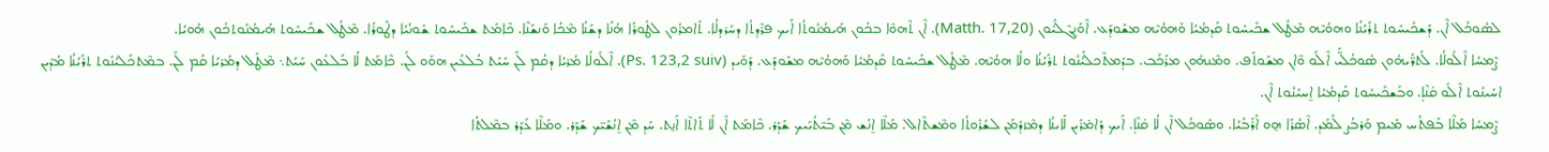ܠܣܽܘܟܳܠ ܐܶܢ. ܕܰܫܟܺܝܚܽܘܬ ܬܪܰܝܳܢܳܐ ܘܗܘܳܝܶܗ ܡܶܛܽܠ ܫܟܺܝܚܽܘܬ ܩܰܕܡܳܝܳܐ ܘܰܗܘܳܝܶܗ ܡܫܰܘܕܰܥ. ܐܶܘܰܢܓܶܠܺܝܽܘܢ (Matth. 17,20). ܐܶܢ ܬܶܗܘܶܐ ܒܟܽܘܢ ܗܰܝܡܳܢܽܘܬܳܐ ܐܰܝܟ ܦܪܶܕܬܳܐ ܕܚܰܪܕܠܳܐ. ܬܺܐܡܪܽܘܢ ܠܛܽܘܪܳܐ ܗܳܢܳܐ ܕܫܰܢܳܐ ܡܶܟܳܐ ܘܰܢܫܰܢܶܐ. ܟܶܐܡܰܬ ܫܟܺܝܚܽܘܬ ܫܽܘܢܳܝܳܐ ܕܛܽܘܪܳܐ. ܡܶܛܽܠ ܫܟܺܝܚܽܘܬ ܗܰܝܡܳܢܽܘܬܟܽܘܢ ܗܳܘܝܳܐ.
 ܨܶܡܚܳܐ ܐܶܠܽܘܠܳܐ. ܠܰܬܪ̈ܰܝܗܽܘܢ ܣܽܘܟܳܠ̈ܰܝ ܐܶܠܽܘ ܘܶܐܢ ܡܫܰܘܬܰܦ. ܘܡܶܢܗܽܘܢ ܡܪܰܟܰܒ. ܒܕܰܡܬܶܟܠܰܝܳܢܽܘܬ ܬܪܰܝܳܢܳܐ ܘܠܳܐ ܗܘܳܝܶܗ. ܡܶܛܽܠ ܫܟܺܝܚܽܘܬ ܩܰܕܡܳܝܳܐ ܘܰܗܘܳܝܶܗ ܡܫܰܘܕܰܥ. ܕܰܘܺܝܕ (Ps. 123,2 suiv). ܐܶܠܽܘܠܳܐ ܡܳܪܝܳܐ ܕܩܳܡ ܠܰܢ ܚܰܝܰܬ ܒܳܠܥܺܝܢ ܗܘܰܘ ܠܰܢ. ܟܶܐܡܰܬ ܠܳܐ ܒܰܠܥܽܘܢ ܚܰܝܰܬ܆ ܡܶܛܽܠ ܕܡܳܪܝܳܐ ܩܳܡ ܠܰܢ. ܒܡܶܬܟܰܠܝܳܢܽܘܬ ܬܪܰܝܳܢܳܐ ܡܳܕܶܝܢ ܐܚܳܝܢܽܘܬ ܐܶܠܽܘ ܩ̇ܢܶܐ̣. ܘܒܰܫܟܺܝܚܽܘܬ ܩܰܕܡܳܝܳܐ ܐ̱ܚܝܳܢܽܘܬ ܐܶܢ.
 ܨܶܡܚܳܐ ܡܰܠܶܐ ܒܰܦܬܳܚ ܡܺܝܡ ܘܰܪܒܳܨ ܠܳܡܰܕ. ܐܶܣܳܪܰܐ ܗ̱ܘ ܐܰܪܰܒܳܝܳܐ. ܘܣܽܘܟܳܠ ܐܶܢ ܠܳܐ ܩ̇ܢܶܐ̣. ܐܰܝܟ ܕܳܐܡ̇ܪܺܝܢ ܠܰܐܝܢܳܐ ܕܡܶܙܕܰܡܰܢ ܠܫܳܪܽܘܬܳܐ ܘܡܶܫܬܶܐܠ. ܡܰܠܶܐ ܐ̱ܢܳܫ ܡܶܢ ܒܰܝ̈ܬܳܝܰܝܟ ܫܰܕܰܪ. ܟܶܐܡܰܬ ܐܶܢ ܠܳܐ ܬܺܐܬܶܐ ܐܰܢ̱ܬ. ܚܰܕ ܡܶܢ ܐ̱ܢܳܫܰܝ̈ܟ ܫܰܕܰܪ. ܘܡܰܠܶܐ ܥܰܕܰܪ ܒܡܶܠܬܳܐ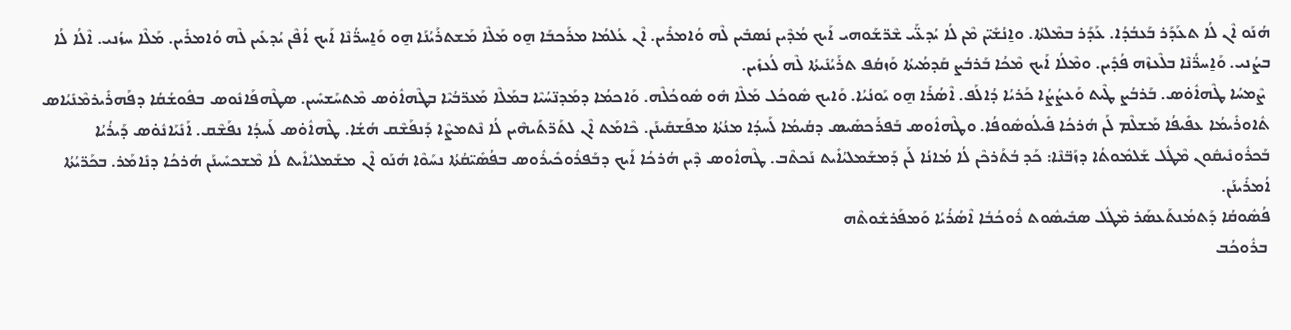ܗܳܢܰܘ ܐܶܢ ܠܳܐ ܬܥܰܕܰܪ ܒܰܥܒܳܕܳܐ. ܥܰܕܰܪ ܒܡܶܠܬܳܐ. ܘܐ̱ܢܳܫܺܝ̈ܢ ܡܶܢ ܠܳܐ ܝܳܕܥ̈ܰܝ ܫܶܪ̈ܫܰܘܗܝ ܐܰܝܟ ܡܳܕܶܝܢ ܢܳܣܒܺܝܢ ܠܶܗ ܘܳܐܡܪܺܝܢ. ܐܶܢ ܥܳܠܡܳܐ ܡܪܰܟܒܰܐ ܗ̱ܘ ܡܰܠܶܐ ܡܰܫܬܪܰܝܳܢܰܐ ܗ̱ܘ ܘܰܐ̱ܚܪ̈ܳܢܶܐ ܐܰܝܟ ܐܳܦܶܢ ܝܳܕܥܺܝܢ ܠܶܗ ܘܳܐܡܪܺܝܢ. ܡܰܠܶܐ ܚܙܳܢܝ. ܐܶܠܳܐ ܠܳܐ ܒܨܳܢܝ. ܘܰܐ̱ܚܪ̈ܳܢܶܐ ܒܠܶܥܙܶܗ ܦܳܕܺܝܢ. ܘܡܶܠܳܐ ܐܰܝܟ ܡܶܟܳܐ ܒܰܪܒܳܨ ܩܰܕܡܳܝܬܳܐ ܘܰܙܩܳܦ ܬܪܰܝܳܢܺܝܬܳܐ ܠܶܗ ܠܳܥܙܺܝܢ.
 ܨܶܡܚܳܐ ܛܶܗܐܽܘ̇ܣ. ܒܰܪܒܳܨ ܛܶܝܬ ܘܰܥܨܳܨܳܐ ܟܰܪܝܳܐ ܕܳܐܠܰܦ. ܐܶܣܳܪܰܐ ܗ̱ܘ ܝܰܘܢܳܝܳܐ. ܘܰܐܝܟ ܣܽܘܟܳܠ ܡܰܠܶܐ ܗܽܘ ܣܽܘܟܳܠܶܗ. ܘܰܐܟܡܳܐ ܕܡܰܕܢ̈ܚܳܝܶܐ ܒܡܰܠܶܐ ܡܰܥܪ̈ܒܳܝܶܐ ܒܛܶܗܐܽܘ̇ܣ ܡܶܬܚܰܫܚܺܝܢ. ܣܛܶܗܦܰܐܢܽܘܣ ܒܦܽܘܫܳܩܳܐ ܕܦܰܗܪܺܝܪܡܶܢܺܝܳܐܣ ܬܽܐܘܪܺܝܡܳܐ ܥܦܺܝܦܳܐ ܡܰܫܠܶܡ ܠܰܢ ܗܳܪܟܳܐ ܦܺܝܠܳܘܣܽܘܦܳܐ. ܘܛܶܗܐܽܘܣ ܒܰܦܪܰܟܣܺܝܣ ܕܩܳܝܡܳܐ ܠܰܚܕܳܐ ܡܢܳܬܳܐ ܡܦܰܫܩܺܝܢܰܢ. ܟܶܐܡܰܬ ܐܶܢ ܠܬܰܪ̈ܬܰܝܗܶܝܢ ܠܳܐ ܢܶܬܡܨܶܐ ܕܰܢܦܰܫܶܩ ܗܳܫܳܐ. ܛܶܗܐܽܘ̇ܣ ܠܰܚܕܳܐ ܢܦܰܫܶܩ. ܐܰܢܺܝܰܐܢܽܘ̇ܣ ܕܰܝܪܳܝܳܐ ܒܰܟܪܽܘܢܺܝܩܽܘܢ ܡܶܛܽܠ ܫܰܠܡܽܘܬܳܐ ܕܙܰܒ̈ܢܶܐ: ܟܰܕ ܒܳܬܰܪܟܶܢ ܠܳܐ ܡܳܐܢܳܐ ܠܰܢ ܕܰܡܫܰܡܠܝܳܐܺܝܬ ܢܰܟܬܶܒ. ܛܶܗܐܽܘܣ ܕܶܝܢ ܗܳܪܟܳܐ ܐܰܝܟ ܕܒܰܦܪܽܘܟܺܝܪܽܘܣ ܒܦܳܣܺܝ̈ܩܳܬܳܐ ܢܚܰܘܶܐ ܗܳܢܰܘ ܐܶܢ ܡܫܰܡܠܝܳܐܺܝܬ ܠܳܐ ܡܶܫܟܚܺܝܢܰܢ ܗܳܪܟܳܐ ܕܢܺܐܡܰܪ. ܒܟܰܪ̈ܝܳܬܳܐ ܐܳܡܪܺܝܢܰܢ.
ܦܳܣܽܘܩܳܐ ܕܰܬܡܳܢܬܰܥܣܰܪ ܡܶܛܽܠ ܣܒܺܝܣܽܘܬ ܪܽܘܟܳܒܳܐ ܐܶܣܳܪܳܝܳܐ ܘܰܡܦܰܪܫܽܘܬܶܗ
 ܒܪܽܘܟܳܒ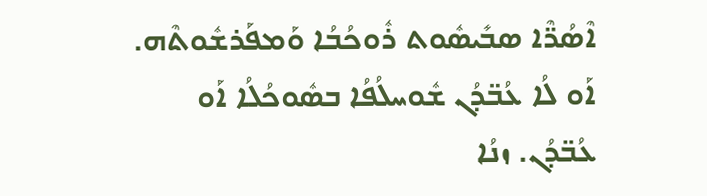ܐܶܣܳܪ̈ܶܐ ܣܒܺܝܣܽܘܬ ܪܽܘܟܳܒܳܐ ܘܰܡܦܰܪܫܽܘܬܶܗ. ܐܰܘ ܠܳܐ ܥܳܒ̈ܕܳܢ ܫܽܘܚܠܳܦܳܐ ܒܣܽܘܟܳܠܳܐ ܐܰܘ ܥܳܒ̈ܕܳܢ. ܙܢܳܐ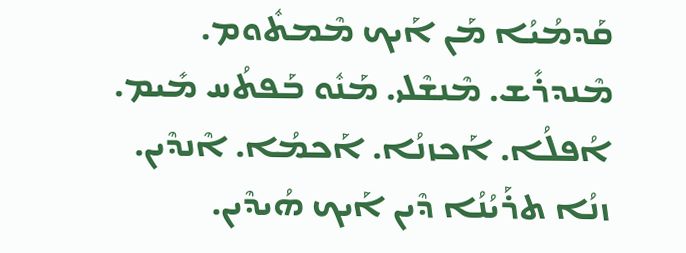ܩܰܕܡܳܝܳܐ ܡܰܢ ܐܰܝܟ ܡܶܡܬܽܘܡ. ܡܶܢܕܪܺܫ. ܡܶܢܫܶܠܝ. ܡܰܢܽܘ ܒܰܦܬܳܚ ܡܺܝܡ. ܐܳܦܠܳܐ. ܐܰܟܙܢܳܐ. ܐܰܟܡܳܐ. ܐܶܢܕܶܝܢ. ܙܢܳܐ ܬܪܰܝܳܢܳܐ ܕܶܝܢ ܐܰܝܟ ܗܳܝܕܶܝܢ.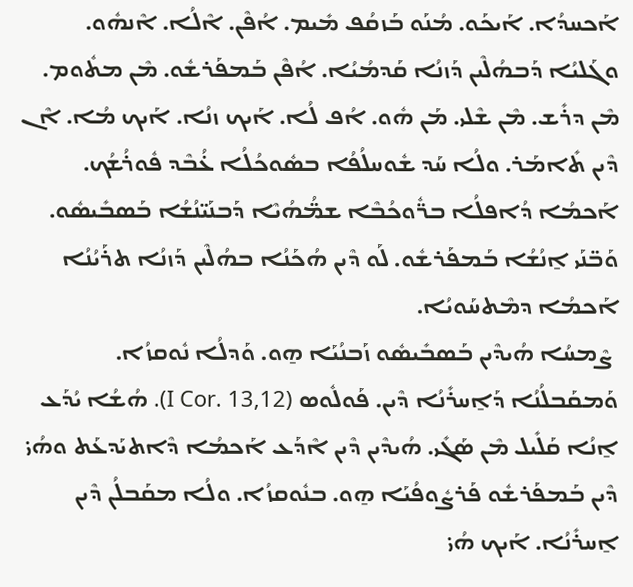ܐܰܟܚܕܳܐ. ܐܰܝܟܰܘ. ܡܳܢܰܘ ܒܰܙܩܳܦ ܡܺܝܡ. ܐܳܦܶܢ. ܐܶܠܳܐ. ܐܶܢܗܽܘ. ܘܓܰܠܝܳܐ ܕܰܒܗܳܠܶܝܢ ܕܰܙܢܳܐ ܩܰܕܡܳܝܳܐ. ܐܳܦܶܢ ܒܰܡܦܰܪܫܽܘ. ܡܶܢ ܡܬܽܘܡ. ܡܶܢ ܕܪܺܫ. ܡܶܢ ܫܶܠܝ. ܡܰܢ ܗܽܘ. ܐܳܦ ܠܳܐ. ܐܰܝܟ ܙܢܳܐ. ܐܰܝܟ ܡܳܐ. ܐܶܢ ܕܶܝܢ ܬܺܐܡܰܪ. ܘܠܳܐ ܚܰܕ ܫܽܘܚܠܳܦܳܐ ܒܣܽܘܟܳܠܳܐ ܥ̇ܳܒܶܕ ܦܽܘܪܳܫܳܟ. ܐܰܟܡܳܐ ܕܳܐܦܠܳܐ ܒܪ̈ܽܘܟܳܒܶܐ ܫܡ̈ܳܗܳܝܶܐ ܕܰܒܢܰܝ̈ܢܳܫܳܐ ܒܰܣܒܺܝܣܽܘ. ܘܰܒ̈ܢܰܝ ܐ̱ܢܳܫܳܐ ܒܰܡܦܰܪܫܽܘ. ܠܰܘ ܕܶܝܢ ܗܳܟܰܢܳܐ ܒܗܳܠܶܝܢ ܕܰܙܢܳܐ ܬܪܰܝܳܢܳܐ ܐܰܟܡܳܐ ܕܡܶܬܚܰܘܝܳܐ.
 ܨܶܡܚܳܐ ܗܳܝܕܶܝܢ ܒܰܣܒܺܝܣܽܘ ܙܰܒܢܳܝܰܐ ܗ̱ܘ. ܘܰܕܠܳܐ ܢܽܘܩܙܳܐ. ܘܰܡܩܰܒܠܳܢܳܐ ܕܰܐ̱ܚܪܺܢܳܐ ܕܶܝܢ. ܦܰܘܠܽܘܣ (I Cor. 13,12). ܗܳܫܳܐ ܝܳܕܰܥ ܐ̱ܢܳܐ ܩܰܠܺܝܠ ܡܶܢ ܣܰܓܺܝ. ܗܳܝܕܶܝܢ ܕܶܝܢ ܐܶܕܰܥ ܐܰܟܡܳܐ ܕܶܐܬܝܰܕܥܰܬ ܘܗܳܝ̇ ܕܶܝܢ ܒܰܡܦܰܪܫܽܘ ܦܰܪܨܽܘܦܳܝܰܐ ܗ̱ܘ. ܒܢܽܘܩܙܳܐ. ܘܠܳܐ ܡܩܰܒܠܳܢ ܕܶܝܢ ܐ̱ܚܪܺܢܳܐ. ܐܰܝܟ ܗܳܝ̇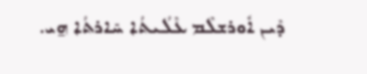ܕܶܝܢ ܐܽܘܪܫܠܶܡ ܥܶܠܳܝܬܳܐ ܚܺܐܪܬܳܐ ܗ̱ܝ.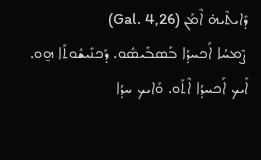ܕܺܐܝܬܶܝܗ̇ ܐܶܡܰܢ (Gal. 4,26)
 ܨܶܡܚܳܐ ܐܰܟܚܕܳܐ ܒܰܣܒܺܝܣܽܘ. ܕܰܟܢܺܝܫܽܘܬܰܐ ܗ̱ܘ. ܐܰܝܟ ܐܰܟܚܕܳܐ ܐܶܬܰܘ. ܘܰܐܝܟ ܚܕܳܐ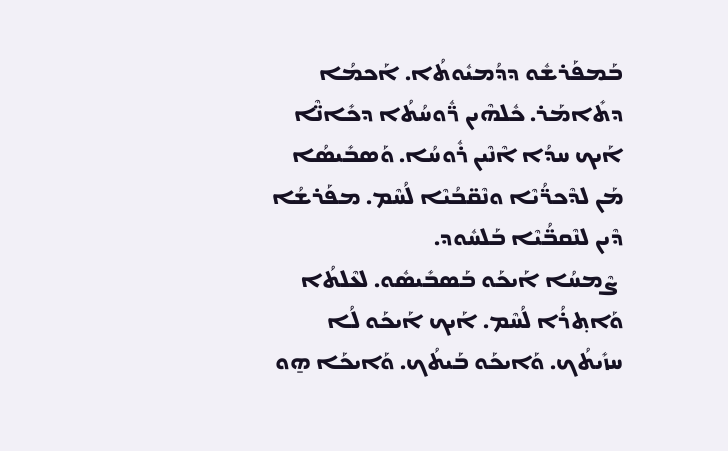ܒܰܡܦܰܪܫܽܘ ܕܕܳܡܝܽܘܬܳܐ. ܐܰܟܡܳܐ ܕܬܺܐܡܰܪ. ܟܽܠܗܶܝܢ ܪ̈ܽܘܚܳܬܳܐ ܕܟܺܐܢ̈ܶܐ ܐܰܝܟ ܚܕܳܐ ܐܶܢܶܝܢ ܪܽܘܚܳܐ. ܘܰܣܒܺܝܣܳܐ ܡܰܢ ܠܕܶܟܪ̈ܳܝܶܐ ܘܢܶܩ̈ܒܳܝܶܐ ܠܳܚܶܡ. ܡܦܰܪܫܳܐ ܕܶܝܢ ܠܢܶܩܒ̈ܳܝܶܐ ܒܰܠܚܽܘܕ.
 ܨܶܡܚܳܐ ܐܰܝܟܰܘ ܒܰܣܒܺܝܣܽܘ. ܠܥܶܠܬܳܐ ܘܰܐܬ݂ܪܳܐ ܠܳܚܶܡ. ܐܰܝܟ ܐܰܝܟܰܘ ܠܳܐ ܚܙܺܝܬܳܟ. ܘܰܐܝܟܰܘ ܒܰܝܬܳܟ. ܘܰܐܝܟܰܐ ܗ̱ܘ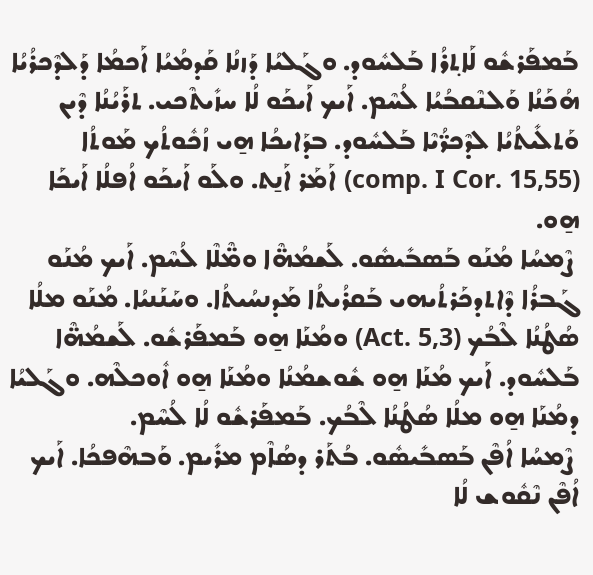ܒܰܡܦܰܪܫܽܘ ܠܰܐܬ݂ܪܳܐ ܒܰܠܚܽܘܕ. ܘܓܰܠܝܳܐ ܕܰܙܢܳܐ ܩܰܕܡܳܝܳܐ ܐܰܟܡܳܐ ܕܰܠܕܶܟܪܳܝܳܐ ܗܳܟܰܢܳܐ ܘܰܠܢܶܩܒܳܝܳܐ ܠܳܚܶܡ. ܐܰܝܟ ܐܰܝܟܰܘ ܠܳܐ ܚܙܺܝܬܶܟܝ. ܬܪܰܝܳܢܳܐ ܕܶܝܢ ܘܰܬܠܺܝܬܳܝܳܐ ܠܕܶܟܪ̈ܳܝܶܐ ܒܰܠܚܽܘܕ. ܒܕܰܐܝܟܳܐ ܗ̱ܝ ܙܳܟܽܘܬܳܟ ܡܰܘܬܳܐ (comp. I Cor. 15,55) ܐܰܡܰܪ ܐܰܢ̱ܬ. ܘܠܰܘ ܐܰܝܟܰܘ ܐܳܦܠܳܐ ܐܰܝܟܰܐ ܗ̱ܘ.
 ܨܶܡܚܳܐ ܡܳܢܰܘ ܒܰܣܒܺܝܣܽܘ. ܠܰܫܡܳܗ̈ܶܐ ܘܡ̈ܶܠܶܐ ܠܳܚܶܡ. ܐܰܝܟ ܡܳܢܰܘ ܓܰܒܪܳܐ ܕܶܐܬܕܟܰܪܬܳܝܗܝ ܒܰܩܪܳܝܬܳܐ ܡܰܕܢܚܳܝܬܳܐ. ܘܚܰܢܰܢܝܳܐ. ܡܳܢܰܘ ܡܠܳܐ ܣܳܛܳܢܳܐ ܠܶܒܳܟ (Act. 5,3) ܘܡܳܢܰܐ ܗ̱ܘ ܒܰܡܦܰܪܫܽܘ. ܠܰܫܡܳܗ̈ܶܐ ܒܰܠܚܽܘܕ. ܐܰܝܟ ܡܳܢܰܐ ܗ̱ܘ ܫܽܘܫܡܳܢܳܐ ܘܡܳܢܰܐ ܗ̱ܘ ܐܽܘܟܠܶܗ. ܘܓܰܠܝܳܐ ܕܡܳܢܰܐ ܗ̱ܘ ܡܠܳܐ ܣܳܛܳܢܳܐ ܠܶܒܳܟ. ܒܰܡܦܰܪܫܽܘ ܠܳܐ ܠܳܚܶܡ.
 ܨܶܡܚܳܐ ܐܳܦܶܢ ܒܰܣܒܺܝܣܽܘ. ܒܳܬܰܪ ܕܣܳܐܶܡ ܡܪܺܝܡ. ܘܰܒܗܶܦܟܳܐ. ܐܰܝܟ ܐܳܦܶܢ ܢܶܩܽܘܫ ܠܳܐ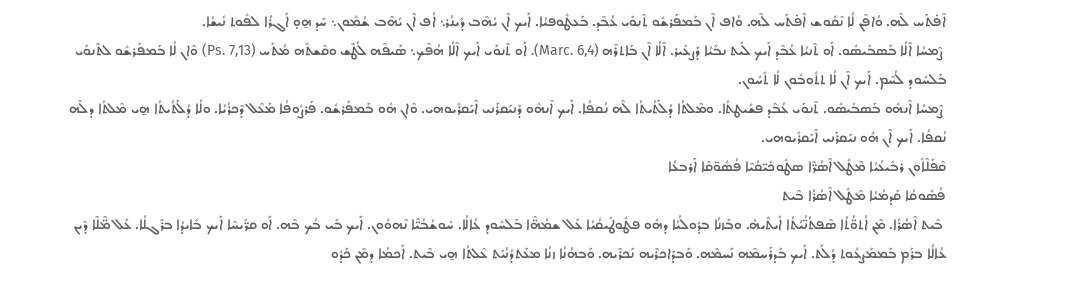ܐܶܦ̇ܬܰܚ ܠܶܗ. ܘܳܐܦܶܢ ܠܳܐ ܢܶܩܽܘܫ ܐܶܦ̇ܬܰܚ ܠܶܗ. ܘܳܐܦ ܐܶܢ ܒܰܡܦܰܪܫܽܘ ܬܶܢܘܰܝ ܥܳܒܶܕ. ܒܰܥܛܽܘܦܝܳܐ. ܐܰܝܟ ܐܶܢ ܝܳܗܶܒ ܕܺܝܢܳܪ܆ ܐܳܦ ܐܶܢ ܝܳܗܶܒ ܫܳܡܽܘܢ܆ ܚܰܕ ܗ̱ܘ̣ ܐܰܓܪܳܐ ܠܦܽܘܬ ܢܺܝܫܳܐ.
 ܨܶܡܚܳܐ ܐܶܠܳܐ ܒܰܣܒܺܝܣܽܘ. ܐܰܘ ܬܶܢܝܳܐ ܥܳܒܶܕ ܐܰܝܟ ܠܰܝܬ ܢܒܺܝܳܐ ܕܰܨܥܺܝܪ. ܐܶܠܳܐ ܐܶܢ ܒܰܐܬܪܶܗ (Marc. 6,4). ܐܰܘ ܬܶܢܘܰܝ ܐܰܝܟ ܐܶܠܳܐ ܗܳܦܶܟ܆ ܣܰܝܦܶܗ ܠܳܛܶܫ ܘܩܶܫܬܶܗ ܡܳܬܰܚ (Ps. 7,13) ܘܶܐܢ ܠܳܐ ܒܰܡܦܰܪܫܽܘ ܠܬܶܢܘܰܝ ܒܰܠܚܽܘܕ ܠܳܚܶܡ. ܐܰܝܟ ܐܶܢ ܠܳܐ ܬܬܽܘܒܽܘܢ ܠܳܐ ܬܺܚܽܘܢ.
 ܨܶܡܚܳܐ ܐܶܢܗܽܘ ܒܰܣܒܺܝܣܽܘ. ܬܶܢܘܰܝ ܥܳܒܶܕ ܦܫܺܝܛܬܳܐ. ܘܡܶܠܬܳܐ ܕܳܠܰܬܳܝܬܳܐ ܠܶܗ ܢܳܩܦܳܐ. ܐܰܝܟ ܐܶܢܗܽܘ ܕܰܢܝܰܩܪܰܢܝ ܐܶܝܰܩܪܺܝܘܗܝ. ܘܶܐܢ ܗܽܘ ܒܰܡܦܰܪܫܽܘ. ܦܰܪܨܽܘܦܳܐ ܡܰܥܶܠ ܕܶܟܪܳܝܳܐ. ܘܠܳܐ ܕܳܠܰܬܳܝܬܳܐ ܗ̱ܝ ܡܶܠܬܳܐ ܕܠܶܗ ܢܳܩܦܳܐ. ܐܰܝܟ ܐܶܢ ܗܽܘ ܢܝܰܩܪܰܢܝ ܐܶܝܰܩܪܺܝܘܗܝ.
ܩܶܦܰܠܶܐܽܘܢ ܪܒܺܝܥܳܝܳܐ ܡܶܛܽܠ ܐܶܣܳܪ̈ܶܐ ܣܛܽܘܟܺܝ̈ܩܳܝܶܐ ܦܳܣܽܘ̈ܩܶܐ ܐܰܪܒܥܳܐ
ܦܳܣܽܘܩܳܐ ܩܰܕܡܳܝܳܐ ܡܶܛܽܠ ܐܶܣܳܪܳܐ ܒܶܝܬ
 ܒܶܝܬ ܐܶܣܳܪܳܐ. ܡܶܢ ܐܳܬܘ̈ܳܬܳܐ ܣܶܦܬܳܢ̈ܳܝܳܬܳܐ ܐܺܝܬܶܝܗ̇. ܘܒܰܙܢܳܐ ܒܕܽܘܠܳܝܳܐ ܕܗܽܘ ܦܛܽܘܛܺܝܩܳܝܳܐ ܥܰܠ ܫܡܳܗ̈ܶܐ ܒܰܠܚܽܘܕ ܥܳܐܠܳܐ. ܚܽܘܫܳܒܳܝ̈ܶܐ ܢܶܗܘܽܘܢ. ܐܰܝܟ ܒܺܝ ܒܳܟ ܒܶܗ. ܐܰܘ ܩܪ̈ܺܝܚܶܐ ܐܰܝܟ ܒܺܐܝܕܳܐ ܒܪܶܓܠܳܐ. ܥܰܠ ܡ̈ܶܠܶܐ ܕܶܝܢ ܥܳܐܠܳܐ ܒܪܰܡ ܒܰܡܡܰܨܥܽܘܬ ܕܳܠܰܬ. ܐܰܝܟ ܒܰܕܪܰܚܡܶܗ ܢܰܚܡܶܗ. ܘܰܒܕܰܐܟܪܶܝܗ ܢܰܟܪܶܝܗ. ܘܰܒܗܳܢܳܐ ܙܢܳܐ ܡܥܰܬܕܳܢܳܝܰܬ ܥܶܠܬܳܐ ܗ̱ܝ ܒܶܝܬ. ܐܰܟܡܳܐ ܕܡܶܢ ܟܰܕܽܘ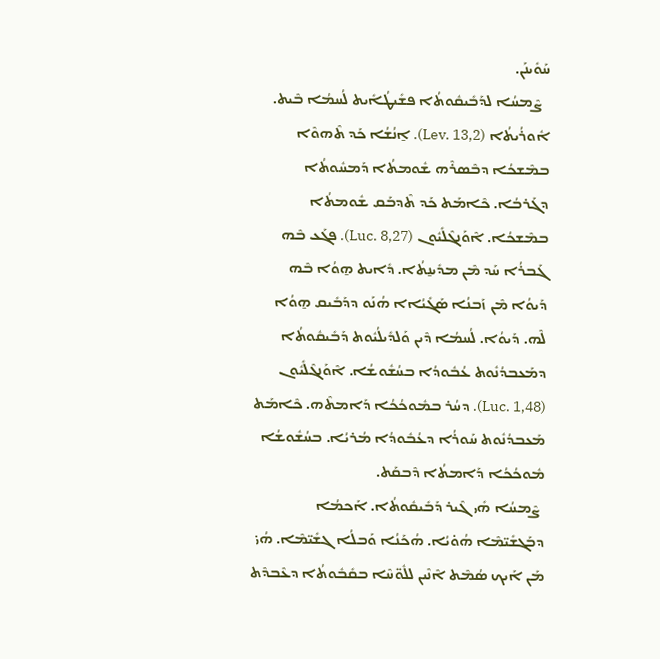ܚܰܘܺܝܢܰܢ.
  ܨܶܡܚܳܐ ܠܕܰܒܺܝܩܽܘܬܳܐ ܦܫܺܝܛܳܐܺܝܬ ܠܳܚܡܳܐ ܒܶܝܬ. ܐܽܘܪܳܝܬܳܐ (Lev. 13,2). ܐ̱ܢܳܫܳܐ ܟܰܕ ܬܶܗܘܶܐ ܒܡܶܫܟܳܐ ܕܒܶܣܪܶܗ ܫܽܘܡܬܳܐ ܕܰܡܚܽܘܬܳܐ ܕܓܰܪܒܳܐ. ܟܶܐܡܰܬ ܟܰܕ ܬܶܕܒܰܩ ܫܽܘܡܬܳܐ ܒܡܶܫܟܳܐ. ܐܶܘܰܢܓܶܠܺܝܽܘܢ (Luc. 8,27). ܦܓܰܥ ܒܶܗ ܓܰܒܪܳܐ ܚܰܕ ܡܶܢ ܡܕܺܝܢ̱ܬܳܐ. ܕܺܐܝܬ ܗ̱ܘܳܐ ܒܶܗ ܕܰܝܘܳܐ ܡܶܢ ܙܰܒܢܳܐ ܣܰܓܺܝܳܐܐ ܗܳܢܰܘ ܕܕܰܒܺܝܩ ܗ̱ܘܳܐ ܠܶܗ. ܕܰܝܘܳܐ. ܠܳܚܡܳܐ ܕܶܝܢ ܘܰܠܕܺܝܠܳܝܽܘܬ ܕܰܒܺܝܩܽܘܬܳܐ ܕܡܰܥܒܕܳܢܽܘܬ ܥܳܒܽܘܕܳܐ ܒܚܳܫܽܘܫܳܐ. ܐܶܘܰܢܓܶܠܺܝܽܘܢ (Luc. 1,48). ܕܚܳܪ ܒܡܽܘܟܳܟܳܐ ܕܰܐܡܬܶܗ. ܟܶܐܡܰܬ ܡܰܥܒܕܳܢܽܘܬ ܚܰܘܪܳܐ ܕܥܳܒܽܘܕܳܐ ܡܳܪܝܳܐ. ܒܚܳܫܽܘܫܳܐ ܡܽܘܟܳܟܳܐ ܕܰܐܡܬܳܐ ܕܶܒܩܰܬ.
 ܨܶܡܚܳܐ ܗܺܝ ܓܶܝܪ ܕܰܒܺܝܩܽܘܬܳܐ. ܐܰܟܡܳܐ ܕܒܰܓܫܺܝ̈ܡܶܐ ܗܳܘ̇ܝܳܐ. ܗܳܟܰܢܳܐ ܘܰܒܠܳܐ ܓܫܺܝ̈ܡܶܐ. ܗܳܝ̇ ܡܰܢ ܐܰܝܟ ܣܳܡܶܬ ܐܶܢܶܝܢ ܠܠܽܘ̈ܚܶܐ ܒܩܺܒܽܘܬܳܐ ܕܥܶܒܕܶܬ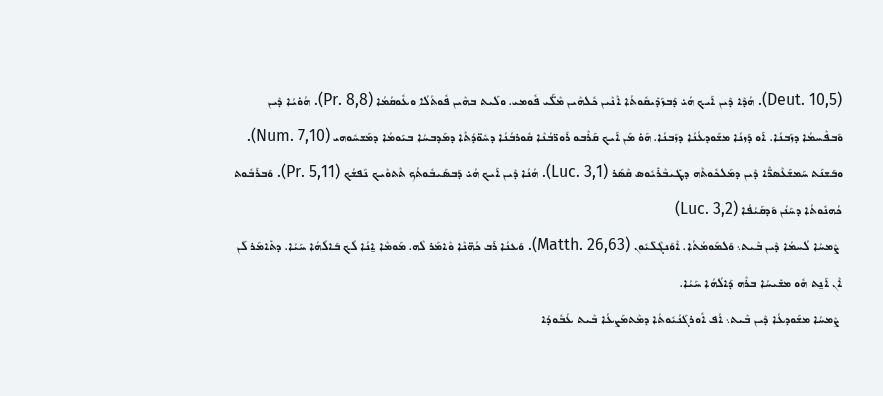(Deut. 10,5). ܗܳܕܶܐ ܕܶܝܢ ܐܰܝܟ ܗܳܝ̇ ܕܰܒܙܰܕܺܝܩܽܘܬܳܐ ܐܶܢܶܝܢ ܟܽܠܗܶܝܢ ܡܶܠ̈ܰܝ ܦܽܘܡܝ. ܘܠܰܝܬ ܒܗܶܝܢ ܦܽܘܬܳܠܳܐ ܘܥܽܘܩܳܡܳܐ (Pr. 8,8). ܗܳܘ̇ܝܳܐ ܕܶܝܢ ܘܰܒܦܶܚܡܳܐ ܕܙܰܒܢܳܐ. ܐܰܘ ܕܰܙܢܳܐ ܡܫܰܘܕܥܳܢܳܐ ܕܙܰܒܢܳܐ. ܗܰܘ̇ ܡܰܢ ܐܰܝܟ ܩܰܪܶܒܘ ܪܰܘܪ̈ܒܳܢܶܐ ܩܽܘܪܒܳܢܳܐ ܕܚܽܘ̈ܕܳܬܶܐ ܕܡܰܕܒܚܳܐ ܒܝܰܘܡܳܐ ܕܡܰܫܚܽܘܗܝ (Num. 7,10). ܘܒܰܫܢܰܬ ܚܰܡܫܰܥܶܣܪ̈ܶܐ ܕܶܝܢ ܕܡܰܠܟܽܘܬܶܗ ܕܛܺܝܒܶܪܺܝܽܘܣ ܩܶܣܰܪ (Luc. 3,1). ܗܳܢܳܐ ܕܶܝܢ ܐܰܝܟ ܗܳܝ̇ ܕܰܒܣܰܝܒܽܘܬܳܟ ܬܶܬܘܶܝܟ ܢܰܦܫܳܟ (Pr. 5,11). ܘܰܒܪܰܒܽܘܬ ܟܳܗܢܽܘܬܳܐ ܕܚܰܢܳܢ ܘܰܕܩܰܝܳܦܳܐ (Luc. 3,2)
 ܨܶܡܚܳܐ ܠܳܚܡܳܐ ܕܶܝܢ ܒܶܝܬ܆ ܘܰܠܡܰܘܡܳܬܳܐ. ܐܶܘܰܢܓܶܠܺܝܽܘܢ (Matth. 26,63). ܘܰܥܢܳܐ ܪܰܒ ܟܳܗ̈ܢܶܐ ܘܶܐܡܰܪ ܠܶܗ. ܡܰܘܡܶܐ ܐ̱ܢܳܐ ܠܳܟ ܒܰܐܠܳܗܳܐ ܚܰܝܳܐ. ܕܬܺܐܡܰܪ ܠܰܢ ܐܶܢ ܐܰܢ̱ܬ ܗܽܘ ܡܫܺܝܚܳܐ ܒܪܶܗ ܕܰܐܠܳܗܳܐ ܚܰܝܳܐ.
 ܨܶܡܚܳܐ ܡܫܰܘܕܥܳܐ ܕܶܝܢ ܒܶܝܬ܆ ܐܳܦ ܐܽܘܪܓܰܢܳܝܽܘܬܳܐ ܕܡܶܬܡܰܨܥܳܐ ܒܶܝܬ ܥܳܒܽܘܕܳܐ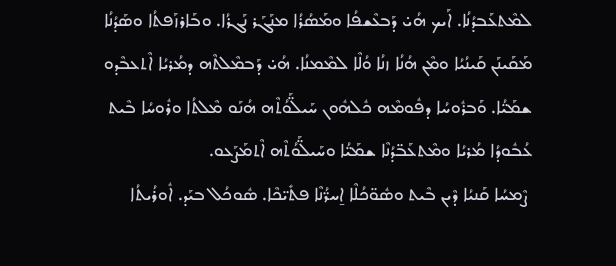ܠܡܶܬܥܰܒܕܳܢܳܐ. ܐܰܝܟ ܗܳܝ̇ ܕܰܒܥܶܫܦܳܐ ܘܡܰܣܳܪܳܐ ܡܢܰܓܰܪ ܢܰܓܪܳܐ. ܘܒܰܐܪܙܰܦܬܳܐ ܘܣܰܕܳܢܳܐ ܡܰܩܰܝܢܰܢ ܩܰܝܢܳܝܳܐ ܘܡܶܢ ܗܳܢܳܐ ܙܢܳܐ ܘܳܠܶܐ ܠܡܶܡܢܳܐ. ܗܳܝ̇ ܕܰܒܡܶܠܬܶܗ ܕܡܳܪܝܳܐ ܐܶܬܥܒܶܕܘ ܫܡܰܝ̈ܳܐ. ܘܰܒܪܽܘܚܳܐ ܕܦܽܘܡܶܗ ܟܽܠܗܽܘܢ ܚܰܝܠ̈ܰܘܳܬܶܗ ܗܳܢܰܘ ܡܶܠܬܳܐ ܘܪܽܘܚܳܐ ܒܶܝܬ ܥܳܒܽܘܕܳܐ ܡܳܪܝܳܐ ܘܡܶܬܥܰܒ̈ܕܳܢܶܐ ܫܡܰܝ̈ܳܐ ܘܚܰܝܠ̈ܰܘܳܬܶܗ ܐܶܬܡܰܨܰܥܘ.
 ܨܶܡܚܳܐ ܩܰܢܝܳܐ ܕܶܝܢ ܒܶܝܬ ܘܣܽܘ̈ܟܳܠܶܐ ܐ̱ܚܪ̈ܳܢܶܐ ܦܬܺܝ̈ܟܶܐ. ܣܽܘܟܳܠ ܒܝܰܕ. ܐܽܘܪܳܝܬܳܐ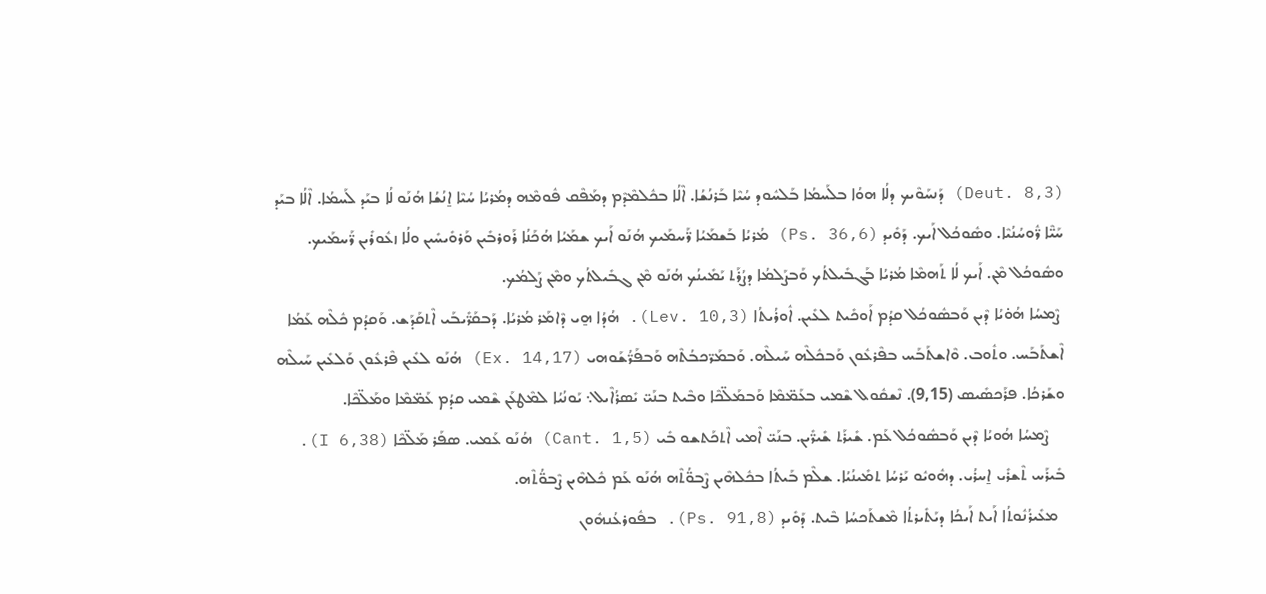(Deut. 8,3) ܕܰܢܚܰܘܶܝܟ ܕܠܳܐ ܗܘܳܐ ܒܠܰܚܡܳܐ ܒܰܠܚܽܘܕ ܚܳܝܶܐ ܒܰܪܢܳܫܳܐ. ܐܶܠܳܐ ܒܟܽܠܡܶܕܶܡ ܕܡܰܦܶܩ ܦܽܘܡܶܗ ܕܡܳܪܝܳܐ ܚܳܝܶܐ ܐ̱ܢܳܫܳܐ ܗܳܢܰܘ ܠܳܐ ܒܝܰܕ ܠܰܚܡܳܐ. ܐܶܠܳܐ ܒܝܰܕ ܚܰܝ̈ܶܐ ܪ̈ܽܘܚܳܢܳܝܶܐ. ܘܣܽܘܟܳܠ ܐܰܝܟ. ܕܰܘܺܝܕ (Ps. 36,6) ܡܳܪܝܳܐ ܒܰܫܡܰܝܳܐ ܪ̈ܰܚܡܰܝܟ ܗܳܢܰܘ ܐܰܝܟ ܫܡܰܝܳܐ ܗܳܟܰܢܳܐ ܪܰܘܪܒܺܝܢ ܘܰܪܘܺܝܚܺܝܢ ܘܠܳܐ ܙܥܽܘܪܺܝܢ ܪ̈ܰܚܡܰܝܟ. ܘܣܽܘܟܳܠ ܡܶܢ. ܐܰܝܟ ܠܳܐ ܬܰܗܡܶܐ ܡܳܪܝܳܐ ܒܰܓܒܺܝܠܬܳܟ ܘܰܒܨܰܠܡܳܐ ܕܨܳܪܰܬ ܝܰܡܺܝܢܳܟ ܗܳܢܰܘ ܡܶܢ ܓܒܺܝܠܬܳܟ ܘܡܶܢ ܨܰܠܡܳܟ.
 ܨܶܡܚܳܐ ܗܳܘ̇ܝܳܐ ܕܶܝܢ ܘܰܒܣܽܘܟܳܠ ܩܕܳܡ ܐܰܘܟܺܝܬ ܠܥܺܝܢ. ܐܽܘܪܳܝܬܳܐ (Lev. 10,3). ܗܳܕܳܐ ܗ̱ܝ ܕܶܐܡܰܪ ܡܳܪܝܳܐ. ܕܰܒܩܰܪ̈ܺܝܒܰܝ ܐܶܬܩܰܕܰܫ. ܘܰܩܕܳܡ ܟܽܠܶܗ ܥܰܡܳܐ ܐܶܫܬܰܒܰܚ. ܘܬܽܘܒ. ܘܶܐܫܬܰܒܰܚ ܒܦܶܪܥܽܘܢ ܘܰܒܟܽܠܶܗ ܚܰܝܠܶܗ. ܘܰܒܡܰܪ̈ܟܒܳܬܶܗ ܘܰܒܦܰܪ̈ܳܫܰܘܗܝ (Ex. 14,17) ܗܳܢܰܘ ܠܥܺܝܢ ܦܶܪܥܽܘܢ ܘܰܠܥܺܝܢ ܚܰܝܠܶܗ ܘܫܰܪܟܳܐ. ܦܪܰܟܣܺܝܣ (9,15). ܢܶܫܩܽܘܠ ܫܶܡܝ ܒܥܰܡ̈ܡܶܐ ܘܰܒܡܰܠ̈ܟܶܐ ܘܒܶܝܬ ܒܢܰܝ̈ ܝܺܣܪܳܐܶܝܠ܆ ܝܰܘܢܳܝܳܐ ܠܡܶܛܥܰܢ ܫܶܡܝ ܩܕܳܡ ܥܰܡ̈ܡܶܐ ܘܡܰܠ̈ܟܶܐ.
    ܨܶܡܚܳܐ ܗܳܘܝܳܐ ܕܶܝܢ ܘܰܒܣܽܘܟܳܠ ܥܰܡ. ܫܺܝܪܰܬ ܫܺܝܪ̈ܺܝܢ. ܒܢܰܝ̈ ܐܶܡܝ ܐܶܬܟܰܬܫܘ ܒܺܝ (Cant. 1,5) ܗܳܢܰܘ ܥܰܡܝ. ܣܦܰܪ ܡܰܠ̈ܟܶܐ (I 6,38). ܒܺܝܪܰܚ ܬܶܫܪܺܝ ܐ̱ܚܪܳܝ. ܕܗܽܘܝܽܘ ܝܰܪܚܳܐ ܬܡܺܝܢܳܝܳܐ. ܫܠܶܡ ܒܰܝܬܳܐ ܒܟܽܠܗܶܝܢ ܨܶܒܘ̈ܳܬܶܗ ܗܳܢܰܘ ܥܰܡ ܟܽܠܗܶܝܢ ܨܶܒܘ̈ܳܬܶܗ.
  ܡܥܺܝܪܳܢܽܘܬܳܐ ܐܰܝܬ ܐܰܝܟܳܐ ܕܝܰܬܺܝܪܬܳܐ ܡܶܫܬܰܟܚܳܐ ܒܶܝܬ. ܕܰܘܺܝܕ (Ps. 91,8). ܒܦܽܘܪܥܳܢܗܽܘܢ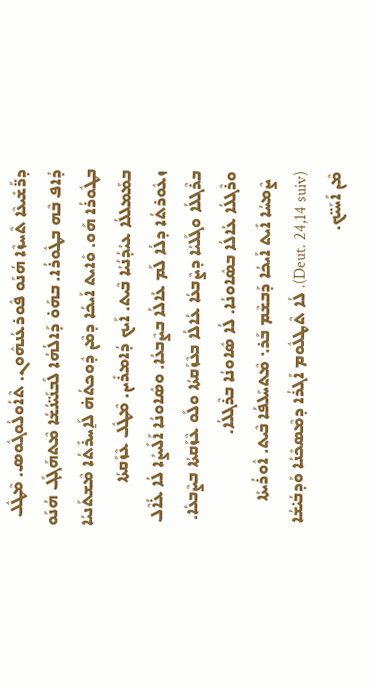ܕܪ̈ܰܫܺܝܥܶܐ ܬܶܚܙܶܐ ܗܳܢܰܘ ܦܽܘܪܥܳܢܗܽܘܢ. ܬܶܐܳܘܠܳܘܓܽܘܣ. ܡܶܛܽܠ ܕܳܐܦ ܒܶܗ ܒܛܽܘܪܳܐ. ܒܗܰܘ̇ ܕܰܐܠܳܗܳܐ ܠܰܒܢܰܝ̈ܢܳܫܳܐ ܡܶܬܗܰܓܰܓ ܗܳܢܰܘ ܒܛܽܘܪܳܐ ܗܰܘ. ܘܺܐܝܬ ܐܰܝܟܳܐ ܕܡܶܢ ܕܽܘܟܬܳܗ̇ ܠܰܐ̱ܚܪܺܬܳܐ ܡܶܫܬܰܢܝܳܐ ܒܡܰܡܠܠܳܐ ܥܝܳܕܳܢܳܝܳܐ ܒܶܝܬ. ܐܰܝܟ ܕܳܐܡܪܺܝܢ. ܡܶܛܽܠ ܥܶܙܰܩܬܳܐ ܙܥܽܘܪܬܳܐ ܕܠܳܐ ܠܰܡ ܥܳܐܠܳܐ ܒܨܶܒܥܳܐ. ܘܣܽܐܘܢܳܐ ܐܰܠܺܝܨܳܐ ܠܳܐ ܥ̇ܳܐܶܠ ܒܪܶܓܠܳܐ ܘܓܰܠܝܳܐ ܕܨܶܒܥܳܐ ܥܳܐܠܳܐ ܒܥܶܙܰܩܬܳܐ ܘܠܰܘ ܥܶܙܰܩܬܳܐ ܒܨܶܒܥܳܐ. ܘܪܶܓܠܳܐ ܥܳܐܠܳܐ ܒܣܽܐܘܢܳܐ. ܠܳܐ ܣܽܐܘܢܳܐ ܒܪܶܓܠܳܐ.
  ܨܶܡܚܳܐ ܐܺܝܬ ܐܰܝܟܳܐ ܕܰܒܫܶܡ ܒܰܪ܆ ܡܶܬܚܰܠܦܳܐ ܒܶܝܬ. ܐܽܘܪܳܝܬܳܐ (Deut. 24,14 suiv). ܠܳܐ ܬܶܛܠܽܘܡ ܐܰܓܪܳܐ ܕܡܶܣܟܺܢܳܐ ܘܰܕܒܳܝ̇ܫܳܐ ܡܶܢ ܐܰܚܰܝ̈ܟ.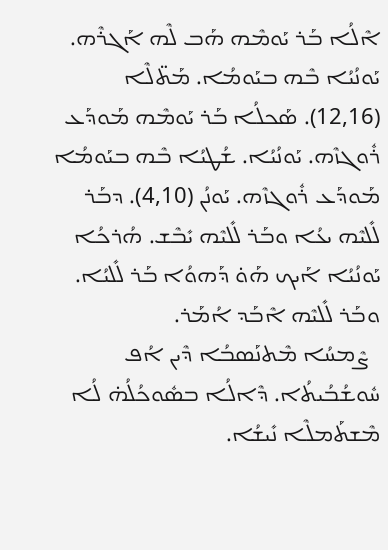ܐܶܠܳܐ ܒܰܪ ܝܰܘܡܶܗ ܗܰܒ ܠܶܗ ܐܰܓܪܶܗ. ܝܰܘܢܳܝܳܐ ܒܶܗ ܒܝܰܘܡܳܐ. ܡܰܬ̈ܠܶܐ (12,16). ܣܰܟܠܳܐ ܒܰܪ ܝܰܘܡܶܗ ܡܰܘܕܰܥ ܪܽܘܓܙܶܗ. ܝܰܘܢܳܝܳܐ. ܫܳܛܝܳܐ ܒܶܗ ܒܝܰܘܡܳܐ ܡܰܘܕܰܥ ܪܽܘܓܙܶܗ. ܝܰܘܢܳܢ (4,10). ܕܒܰܪ ܠܺܠܝܶܗ ܝܥܳܐ ܘܒܰܪ ܠܺܠܝܶܗ ܝܺܒܶܫ. ܗܳܪܟܳܐ ܝܰܘܢܳܝܳܐ ܐܰܝܟ ܗܰܘ̇ ܕܰܗܘܳܐ ܒܰܪ ܠܺܠܝܳܐ. ܘܒܰܪ ܠܺܠܝܶܗ ܐܶܒܰܕ ܐܳܡܰܪ.
  ܨܶܡܚܳܐ ܡܶܬܢܰܣܒܳܐ ܕܶܝܢ ܐܳܦ ܚܽܘܫܳܒܳܝܬܳܐ. ܕܶܐܠܳܐ ܒܣܽܘܟܳܠܳܗ̇ ܠܳܐ ܡܶܫܬܰܡܠܶܐ ܢܺܝܫܳܐ.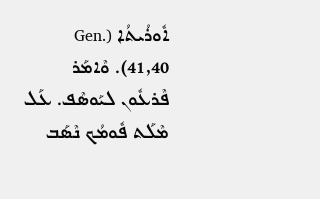ܐܽܘܪܳܝܬܳܐ (Gen. 41,40). ܘܶܐܡܰܪ ܦܶܪܥܽܘܢ ܠܝܰܘܣܶܦ. ܥܰܠ ܡܶܠܰܬ ܦܽܘܡܳܟ ܢܶܣܰܒ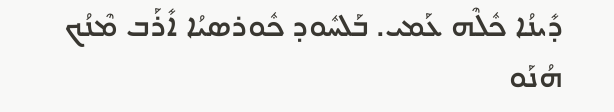ܕܺܝܢܳܐ ܟܽܠܶܗ ܥܰܡܝ. ܒܰܠܚܽܘܕ ܟܽܘܪܣܝܳܐ ܐܺܪܰܒ ܡܶܢܳܟ ܗܳܢܰܘ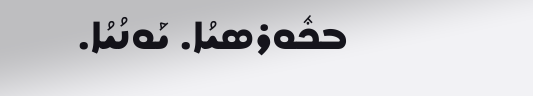ܒܟܽܘܪܣܝܳܐ. ܝܰܘܢܳܝܳܐ.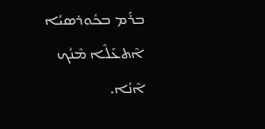ܒܪܰܡ ܒܟܽܘܪܣܝܳܐ ܐܶܬܥܰܠܶܐ ܡܶܢܳܟ ܐܶܢܳܐ.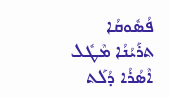ܦܳܣܽܘܩܳܐ ܬܪܰܝܳܢܳܐ ܡܶܛܽܠ ܐܶܣܳܪܳܐ ܕܳܠܰܬ